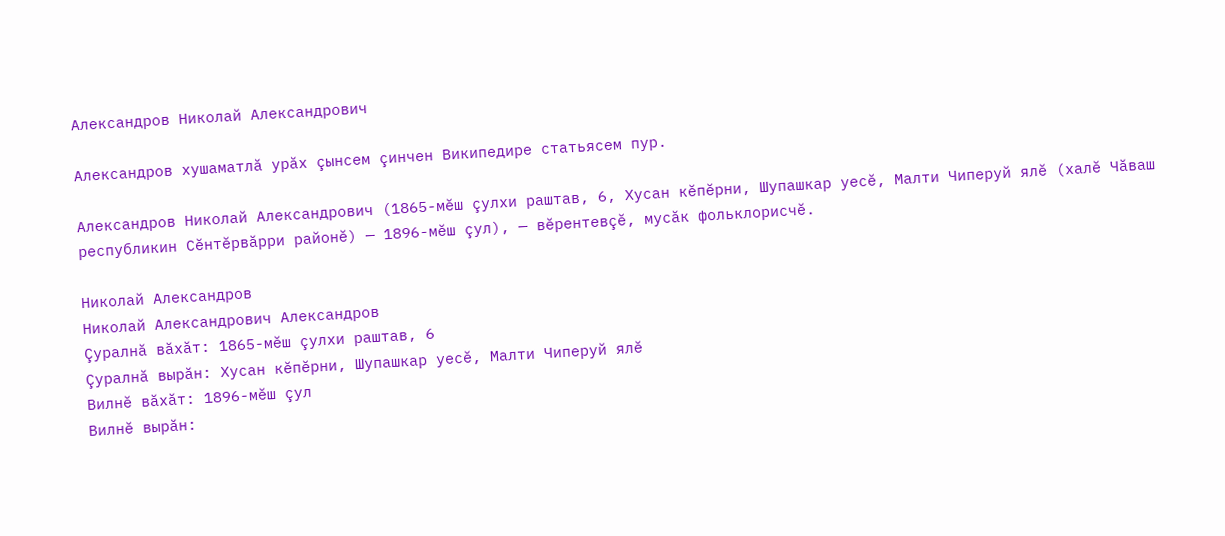Александров Николай Александрович

Александров хушаматлă урăх çынсем çинчен Википедире статьясем пур.

Александров Николай Александрович (1865-мĕш çулхи раштав, 6, Хусан кĕпĕрни, Шупашкар уесĕ, Малти Чиперуй ялĕ (халĕ Чăваш республикин Сĕнтĕрвăрри районĕ) — 1896-мĕш çул), — вĕрентевçĕ, мусăк фольклорисчĕ.

Николай Александров
Николай Александрович Александров
Çуралнă вăхăт: 1865-мĕш çулхи раштав, 6
Çуралнă вырăн: Хусан кĕпĕрни, Шупашкар уесĕ, Малти Чиперуй ялĕ
Вилнĕ вăхăт: 1896-мĕш çул
Вилнĕ вырăн: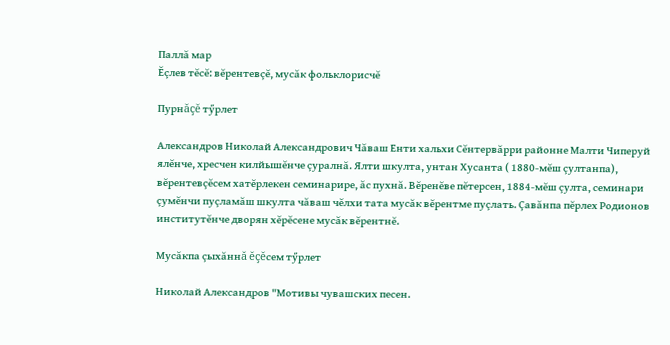Паллă мар
Ĕçлев тĕсĕ: вĕрентевçĕ, мусăк фольклорисчĕ

Пурнăçĕ тӳрлет

Александров Николай Александрович Чăваш Енти хальхи Сĕнтервăрри районне Малти Чиперуй ялĕнче, хресчен килйышĕнче çуралнă. Ялти шкулта, унтан Хусанта ( 1880-мĕш çултанпа), вĕрентевçĕсем хатĕрлекен семинарире, ăс пухнă. Вĕренĕве пĕтерсен, 1884-мĕш çулта, семинари çумĕнчи пуçламăш шкулта чăваш чĕлхи тата мусăк вĕрентме пуçлать. Çавăнпа пĕрлех Родионов институтĕнче дворян хĕрĕсене мусăк вĕрентнĕ.

Мусăкпа çыхăннă ĕçĕсем тӳрлет

Николай Александров "Мотивы чувашских песен.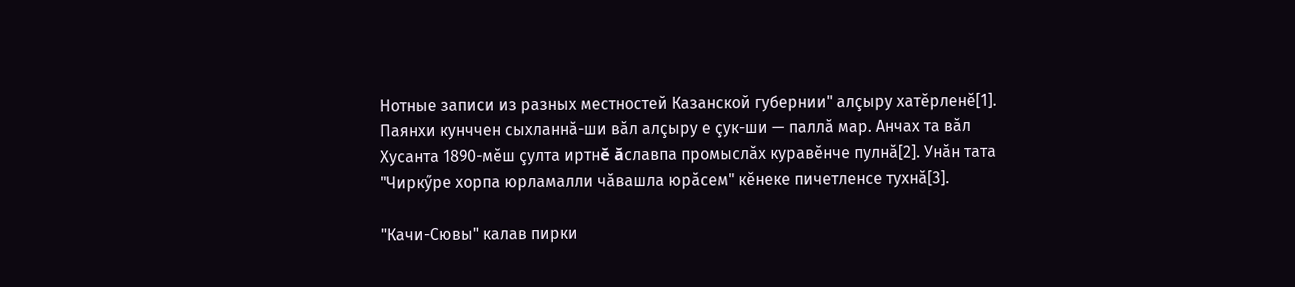Нотные записи из разных местностей Казанской губернии" алçыру хатĕрленĕ[1]. Паянхи кунччен сыхланнă-ши вăл алçыру е çук-ши — паллă мар. Анчах та вăл Хусанта 1890-мĕш çулта иртнĕ ăславпа промыслăх куравĕнче пулнă[2]. Унăн тата "Чиркӳре хорпа юрламалли чăвашла юрăсем" кĕнеке пичетленсе тухнă[3].

"Качи-Сювы" калав пирки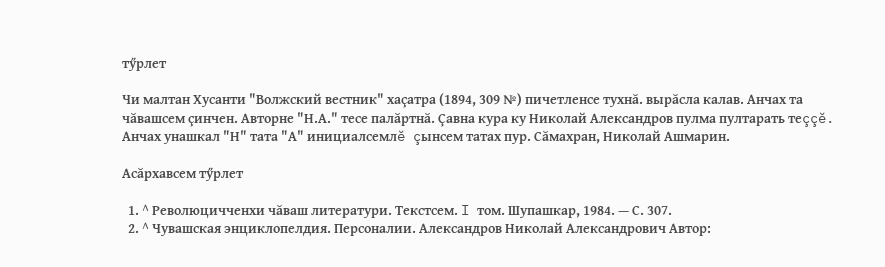тӳрлет

Чи малтан Хусанти "Волжский вестник" хаçатра (1894, 309 №) пичетленсе тухнă. вырăсла калав. Анчах та чăвашсем çинчен. Авторне "Н.А." тесе палăртнă. Çавна кура ку Николай Александров пулма пултарать теççĕ. Анчах унашкал "Н" тата "А" инициалсемлĕ çынсем татах пур. Сăмахран, Николай Ашмарин.

Асăрхавсем тӳрлет

  1. ^ Революцичченхи чăваш литератури. Текстсем. I том. Шупашкар, 1984. — С. 307.
  2. ^ Чувашская энциклопелдия. Персоналии. Александров Николай Александрович Автор: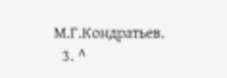М.Г.Кондратьев.
  3. ^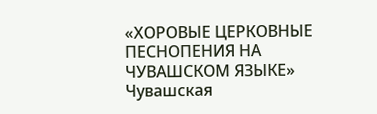«ХОРОВЫЕ ЦЕРКОВНЫЕ ПЕСНОПЕНИЯ НА ЧУВАШСКОМ ЯЗЫКЕ» Чувашская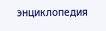энциклопедия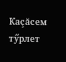Каçăсем тӳрлет